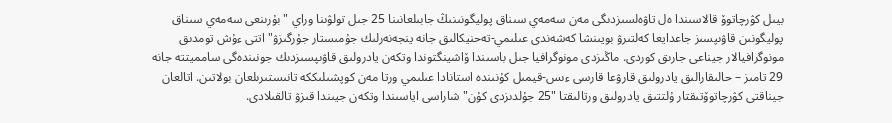بيىل كۋرچاتوۆ قالاسىندا ەل تاۋەلسىزدىگى مەن سەمەي سىناق پوليگونىنىڭ جابىلعانىنا 25 جىل تولۋىنا وراي "بۇرىنعى سەمەي سىناق پوليگونىن قاۋىپسىز جاعدايعا كەلتىرۋ بويىنشا كەشەندى عىلىمي-تەحنيكالىق جانە ينجەنەرلىك جۇمىستار جۇرگىزۋ" اتتى ءۇش تومدىق مونوگرافيالار جيناعى جارىق كوردى. ماڭىزدى مونوگرافيا جىل باسىندا ۆاشينگتوندا وتكەن يادرولىق قاۋىپسىزدىك جونىندەگى سامميتتە جانە 29 تامىز – حالىقارالىق يادرولىق قارۋعا قارسى ءىس-قيمىل كۇنىندە استانادا عىلىمي ورتا مەن كوپشىلىككە تانىستىرىلعان بولاتىن. اتالعان جيناقتى كۋرچاتوۆتىقتار ۇلتتىق يادرولىق ورتالىقتا "25 جۇلدىزدى كۇن" شاراسى اياسىندا وتكەن جيىندا قىزۋ تالقىلادى.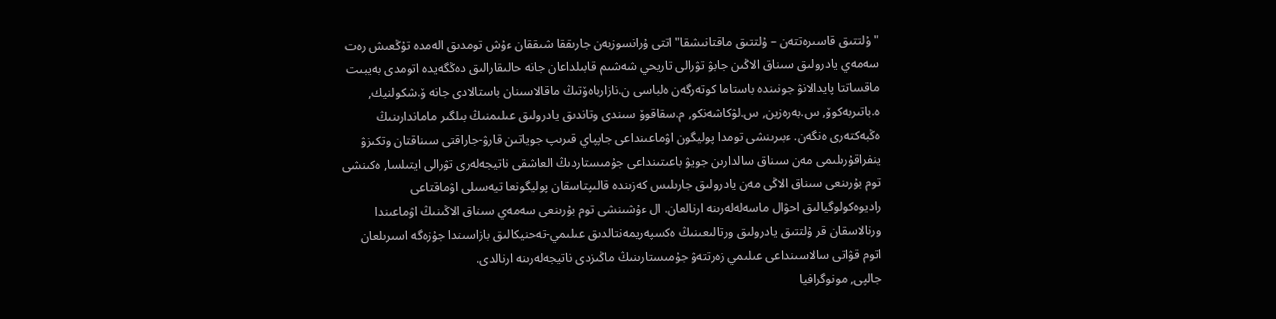"ۇلتتىق قاسىرەتتەن – ۇلتتىق ماقتانىشقا" اتتى ۇرانسوزبەن جارىققا شىققان ءۇش تومدىق الەمدە تۇڭعىش رەت سەمەي يادرولىق سىناق الاڭىن جابۋ تۋرالى تاريحي شەشىم قابىلداعان جانە حالىقارالىق دەڭگەيدە اتومدى بەيبىت ماقساتتا پايدالانۋ جونىندە باستاما كوتەرگەن ەلباسى ن.نازارباەۆتىڭ ماقالاسىنان باستالادى جانە ۆ.شكولنيك, ە.باتىربەكوۆ, س.بەرەزين, س.لۋكاشەنكو, م.سقاقوۆ سىندى وتاندىق يادرولىق عىلىمنىڭ بىلگىر ماماندارىنىڭ ەڭبەكتەرى ەنگەن. ءبىرىنشى تومدا پوليگون اۋماعىنداعى جاپپاي قىرىپ جوياتىن قارۋ-جاراقتى سىناقتان وتكىزۋ ينفراقۇرىلىمى مەن سىناق سالدارىن جويۋ باعىتىنداعى جۇمىستاردىڭ العاشقى ناتيجەلەرى تۋرالى ايتىلسا, ەكىنشى توم بۇرىنعى سىناق الاڭى مەن يادرولىق جارىلىس كەزىندە قالىپتاسقان پوليگونعا تيەسىلى اۋماقتاعى راديوەكولوگيالىق احۋال ماسەلەلەرىنە ارنالعان. ال ءۇشىنشى توم بۇرىنعى سەمەي سىناق الاڭىنىڭ اۋماعىندا ورنالاسقان قر ۇلتتىق يادرولىق ورتالىعىنىڭ ەكسپەريمەنتالدىق عىلىمي-تەحنيكالىق بازاسىندا جۇزەگە اسىرىلعان اتوم قۋاتى سالاسىنداعى عىلىمي زەرتتەۋ جۇمىستارىنىڭ ماڭىزدى ناتيجەلەرىنە ارنالدى.
جالپى, مونوگرافيا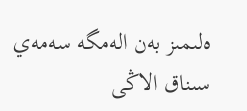ەلىمىز بەن الەمگە سەمەي سىناق الاڭى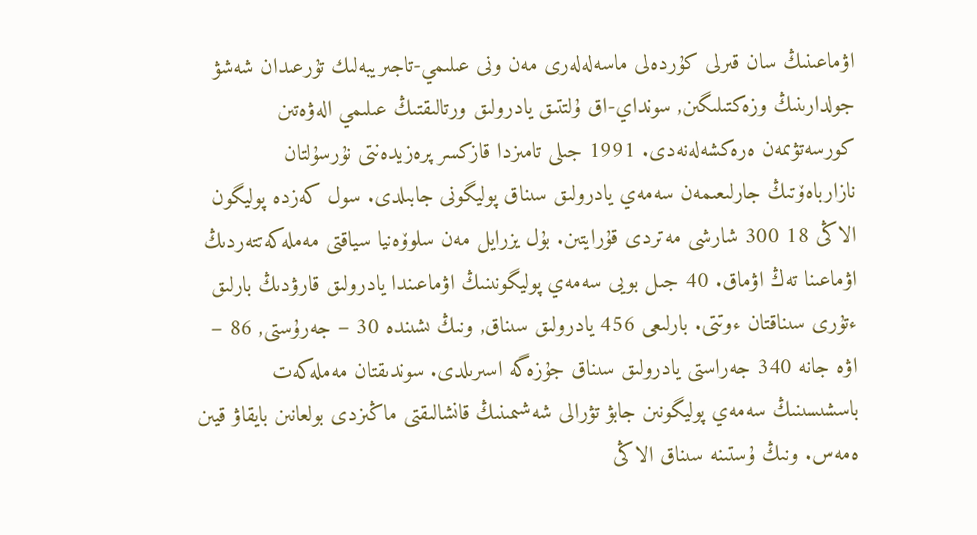اۋماعىنىڭ سان قىرلى كۇردەلى ماسەلەلەرى مەن ونى عىلىمي-تاجىريبەلىك تۇرعىدان شەشۋ جولدارىنىڭ وزەكتىلىگىن, سونداي-اق ۇلتتىق يادرولىق ورتالىقتىڭ عىلىمي الەۋەتىن كورسەتۋىمەن ەرەكشەلەنەدى. 1991 جىلى تامىزدا قازكسر پرەزيدەنتى نۇرسۇلتان نازارباەۆتىڭ جارلىعىمەن سەمەي يادرولىق سىناق پوليگونى جابىلدى. سول كەزدە پوليگون الاڭى 18 300 شارشى مەتردى قۇرايتىن. بۇل يزرايل مەن سلوۆەنيا سياقتى مەملەكەتتەردىڭ اۋماعىنا تەڭ اۋماق. 40 جىل بويى سەمەي پوليگونىنىڭ اۋماعىندا يادرولىق قارۋدىڭ بارلىق ءتۇرى سىناقتان ءوتتى. بارلىعى 456 يادرولىق سىناق, ونىڭ ىشىندە 30 – جەرۇستى, 86 – اۋە جانە 340 جەراستى يادرولىق سىناق جۇزەگە اسىرىلدى. سوندىقتان مەملەكەت باسشىسىنىڭ سەمەي پوليگونىن جابۋ تۋرالى شەشىمىنىڭ قانشالىقتى ماڭىزدى بولعانىن بايقاۋ قيىن ەمەس. ونىڭ ۇستىنە سىناق الاڭى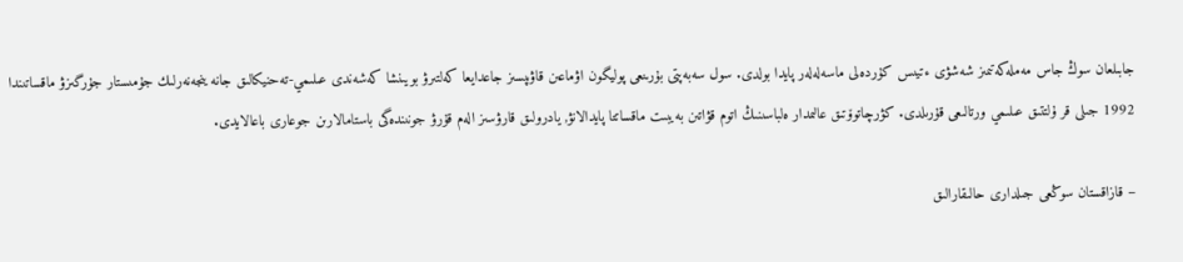جابىلعان سوڭ جاس مەملەكەتىمىز شەشۋى ءتيىس كۇردەلى ماسەلەلەر پايدا بولدى. سول سەبەپتى بۇرىنعى پوليگون اۋماعىن قاۋىپسىز جاعدايعا كەلتىرۋ بويىنشا كەشەندى عىلىمي-تەحنيكالىق جانە ينجەنەرلىك جۇمىستار جۇرگىزۋ ماقساتىندا 1992 جىلى قر ۇلتتىق عىلىمي ورتالىعى قۇرىلدى. كۋرچاتوۆتىق عالىمدار ەلباسىنىڭ اتوم قۋاتىن بەيبىت ماقساتتا پايدالانۋ, يادرولىق قارۋسىز الەم قۇرۋ جونىندەگى باستامالارىن جوعارى باعالايدى.

– قازاقستان سوڭعى جىلدارى حالىقارالىق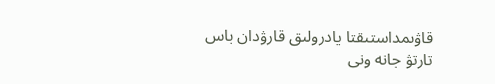قاۋىمداستىقتا يادرولىق قارۋدان باس تارتۋ جانە ونى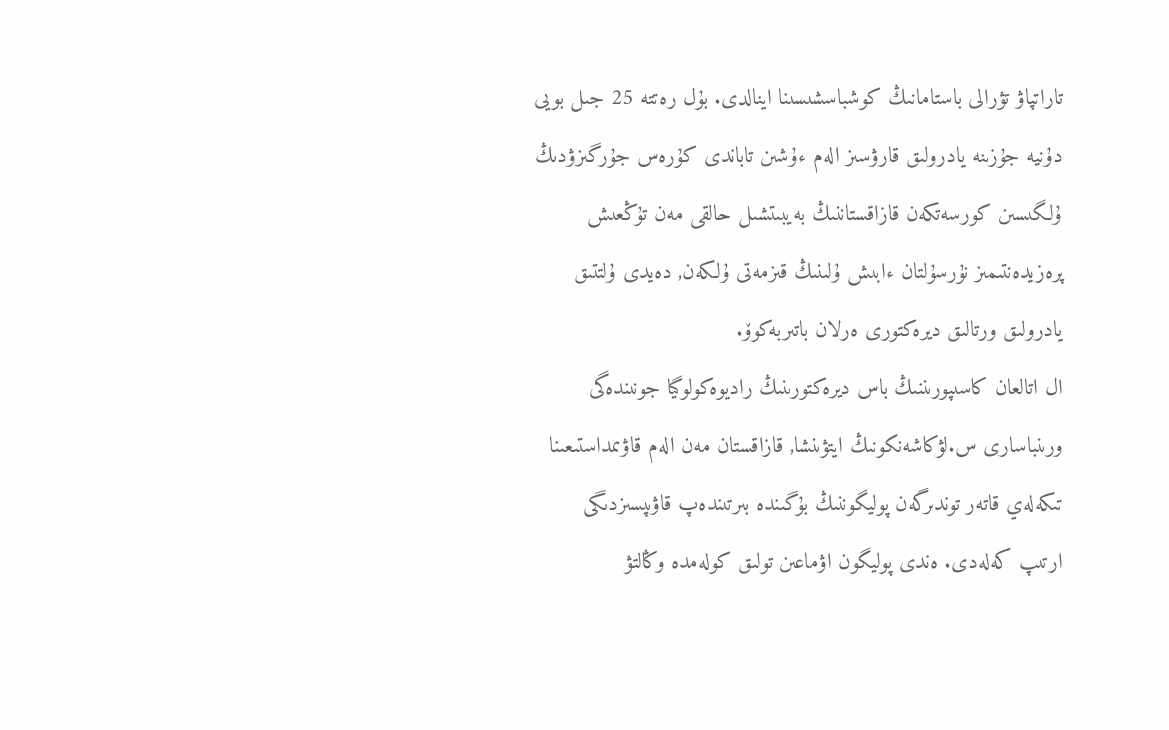تاراتپاۋ تۋرالى باستامانىڭ كوشباسشىسىنا اينالدى. بۇل رەتتە 25 جىل بويى دۇنيە جۇزىنە يادرولىق قارۋسىز الەم ءۇشىن تاباندى كۇرەس جۇرگىزۋدىڭ ۇلگىسىن كورسەتكەن قازاقستاننىڭ بەيبىتشىل حالقى مەن تۇڭعىش پرەزيدەنتىمىز نۇرسۇلتان ءابىش ۇلىنىڭ قىزمەتى ۇلكەن, دەيدى ۇلتتىق يادرولىق ورتالىق ديرەكتورى ەرلان باتىربەكوۆ.
ال اتالعان كاسىپورىننىڭ باس ديرەكتورىنىڭ راديوەكولوگيا جونىندەگى ورىنباسارى س.لۋكاشەنكونىڭ ايتۋىنشا, قازاقستان مەن الەم قاۋىمداستىعىنا تىكەلەي قاتەر توندىرگەن پوليگوننىڭ بۇگىندە بىرتىندەپ قاۋىپسىزدىگى ارتىپ كەلەدى. ەندى پوليگون اۋماعىن تولىق كولەمدە وڭالتۋ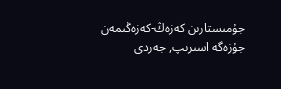جۇمىستارىن كەزەڭ-كەزەڭىمەن جۇزەگە اسىرىپ, جەردى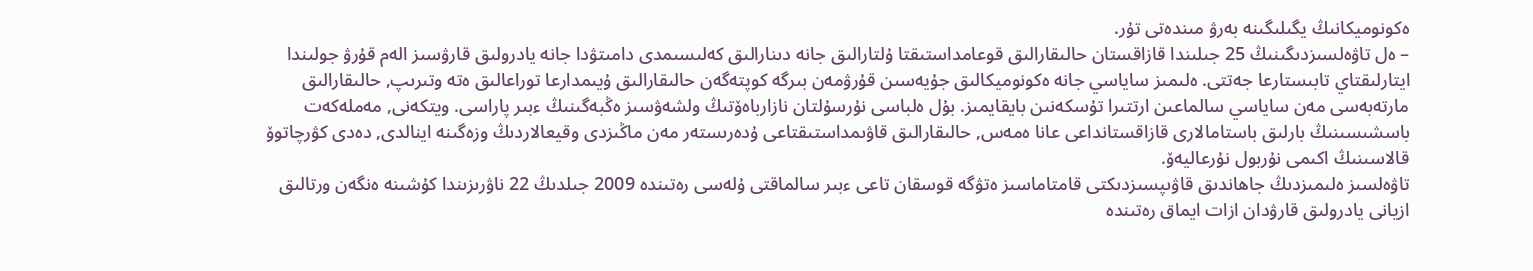ەكونوميكانىڭ يگىلىگىنە بەرۋ مىندەتى تۇر.
– ەل تاۋەلسىزدىگىنىڭ 25 جىلىندا قازاقستان حالىقارالىق قوعامداستىقتا ۇلتارالىق جانە دىنارالىق كەلىسىمدى دامىتۋدا جانە يادرولىق قارۋسىز الەم قۇرۋ جولىندا ايتارلىقتاي تابىستارعا جەتتى. ەلىمىز ساياسي جانە ەكونوميكالىق جۇيەسىن قۇرۋمەن بىرگە كوپتەگەن حالىقارالىق ۇيىمدارعا توراعالىق ەتە وتىرىپ, حالىقارالىق مارتەبەسى مەن ساياسي سالماعىن ارتتىرا تۇسكەنىن بايقايمىز. بۇل ەلباسى نۇرسۇلتان نازارباەۆتىڭ ولشەۋسىز ەڭبەگىنىڭ ءبىر پاراسى. ويتكەنى, مەملەكەت باسشىسىنىڭ بارلىق باستامالارى قازاقستانداعى عانا ەمەس, حالىقارالىق قاۋىمداستىقتاعى ۇدەرىستەر مەن ماڭىزدى وقيعالاردىڭ وزەگىنە اينالدى, دەدى كۋرچاتوۆ قالاسىنىڭ اكىمى نۇربول نۇرعاليەۆ.
تاۋەلسىز ەلىمىزدىڭ جاھاندىق قاۋىپسىزدىكتى قامتاماسىز ەتۋگە قوسقان تاعى ءبىر سالماقتى ۇلەسى رەتىندە 2009 جىلدىڭ 22 ناۋرىزىندا كۇشىنە ەنگەن ورتالىق ازيانى يادرولىق قارۋدان ازات ايماق رەتىندە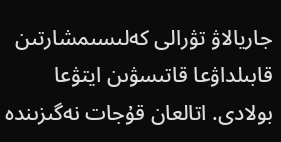جاريالاۋ تۋرالى كەلىسىمشارتىن قابىلداۋعا قاتىسۋىن ايتۋعا بولادى. اتالعان قۇجات نەگىزىندە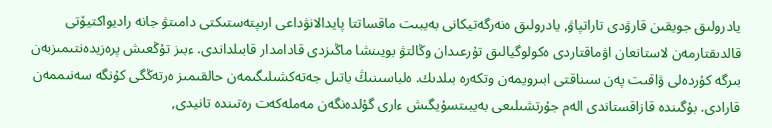يادرولىق جويقىن قارۋدى تاراتپاۋ, يادرولىق ەنەرگەتيكانى بەيبىت ماقساتتا پايدالانۋداعى ارىپتەستىكتى دامىتۋ جانە راديواكتيۆتى قالدىقتارمەن لاستانعان اۋماقتاردى ەكولوگيالىق تۇرعىدان وڭالتۋ بويىنشا ماڭىزدى قادامدار قابىلداندى. ءبىز تۇڭعىش پرەزيدەنتىمىزبەن بىرگە كۇردەلى ۋاقىت پەن سىناقتى ابىرويمەن وتكەرە بىلدىك. ەلباسىنىڭ باتىل جەتەكشىلىگىمەن حالقىمىز ەرتەڭگى كۇنگە سەنىممەن قارادى. بۇگىندە قازاقستاندى الەم جۇرتشىلىعى بەيبىتسۇيگىش ءارى گۇلدەنگەن مەملەكەت رەتىندە تانيدى,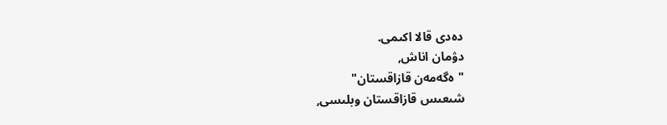دەدى قالا اكىمى.
دۋمان اناش,
"ەگەمەن قازاقستان"
شىعىس قازاقستان وبلىسى,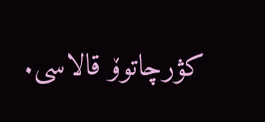كۋرچاتوۆ قالاسى.